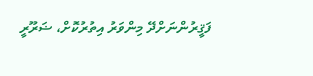ފަޤީރުންނަށްދޭ މިންވަރު އިތުރުކޮށް، ޟަރޫރީ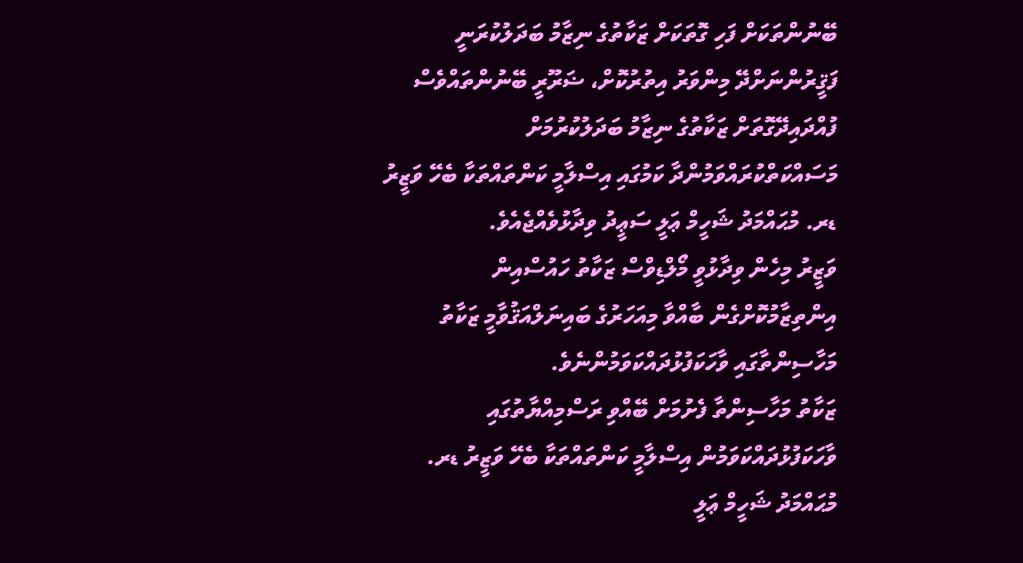ބޭނުންތަކަށް ފަހި ގޮތަކަށް ޒަކާތުގެ ނިޒާމު ބަދަލުކުރަނީ
ފަޤީރުންނަށްދޭ މިންވަރު އިތުރުކޮށް، ޟަރޫރީ ބޭނުންތައްވެސް ފުއްދައިދޭގޮތަށް ޒަކާތުގެ ނިޒާމު ބަދަލުކުރުމަށް މަސައްކަތްކުރައްވަމުންދާ ކަމުގައި އިސްލާމީ ކަންތައްތަކާ ބެހޭ ވަޒީރު ޑރ. މުޙައްމަދު ޝަހީމް ޢަލީ ސަޢީދު ވިދާޅުވެއްޖެއެވެ.
ވަޒީރު މިހެން ވިދާޅުވީ މޯލްޑިވްސް ޒަކާތު ހައުސްއިން އިންތިޒާމުކޮށްގެން ބާއްވާ މިއަހަރުގެ ބައިނަލްއަޤުވާމީ ޒަކާތު މަހާސިންތާގައި ވާހަކަފުޅުދައްކަވަމުންނެވެ.
ޒަކާތު މަހާސިންތާ ފެށުމަށް ބޭއްވި ރަސްމިއްޔާތުގައި ވާހަކަފުޅުދައްކަވަމުން އިސްލާމީ ކަންތައްތަކާ ބެހޭ ވަޒީރު ޑރ. މުޙައްމަދު ޝަހީމް ޢަލީ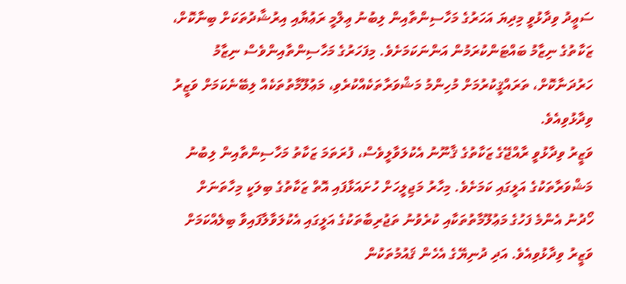ސަޢީދު ވިދާޅުވީ މިދިޔަ އަހަރުގެ މަހާސިންތާއިން ލިބުނު ޢިލްމީ ރަޢުޔާއި އިރުޝާދުތަކަށް ބިނާކޮށް، ޒަކާތުގެ ނިޒާމު ބައްޓަންކުރަމުން އަންނަކަމަށެވެ. މިފަހަރުގެ މަހާސިންތާއިންވެސް ނިޒާމު ހަރުދަނާކޮށް، ތަރައްޤީކުރުމަށް މުހިންމު މަޝްވަރާތަކެއްކުރެވި، މަޢުލޫމާތުތަކެއް ލިބޭނެކަމަށް ވަޒީރު ވިދާޅުވިއެވެ.
ވަޒީރު ވިދާޅުވީ ރާއްޖޭގެ ޒަކާތުގެ ޤާނޫނު އެކުލަވާލީވެސް، ފުރަތަމަ ޒަކާތު މަހާސިންތާއިން ލިބުނު މަޝްވަރާތަކުގެ އަލީގައި ކަމަށެވެ. މިހާރު މަޖިލީހަށް ހުށައަޅާފައި އޮތް ޒަކާތުގެ ބިލަކީ މިހާތަނަށް ހޯދުނު އެންމެ ފަހުގެ މަޢުލޫމާތުތަކާއި ކުރެވުނު ތަޖުރިބާތަކުގެ އަލީގައި އެކުލަވާލާފައިވާ ބިލެއްކަމަށް ވަޒީރު ވިދާޅުވިއެވެ. އަދި ދުނިޔޭގެ އެހެން ޤައުމުތަކުން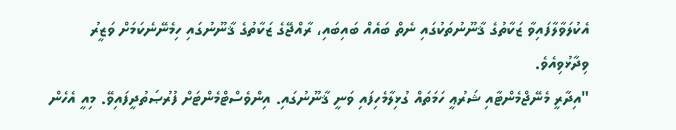އެކުލަވާލާފައިވާ ޒަކާތުގެ ޤާނޫނުތަކުގައި ނެތް ބައެއް ބައިބައި، ރާއްޖޭގެ ޒަކާތުގެ ޤާނޫނުގައި ހިމެނޭނެކަމަށް ވަޒީރު ވިދާޅުވިއެވެ.
"އިދާރީ މެނޭޖްމެންޓާއި ޝަރުޢީ ހަމަތައް ގުޅިލާމެހިފައި ވަނީ ޤާނޫނުގައި. އިންވެސްޓްމެންޓަށް ފުރުޞަތުދީފައިވޭ. މިއީ އެހެން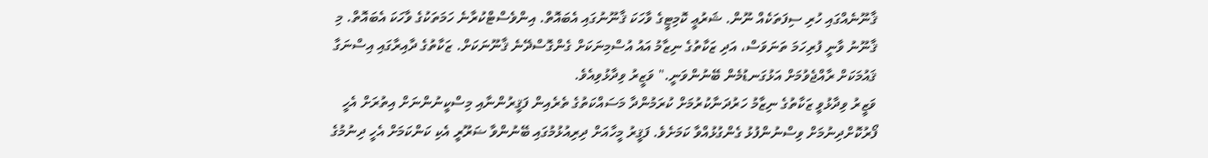ޤާނޫނެއްގައި ހުރި ސިފަތަކެއް ނޫން. ޝަރުޢީ ކޮމިޓީގެ ވާހަކަ ޤާނޫނުގައި އެބައޮތް. އިންވެސްޓްކުރާނެ ހަމަތަކުގެ ވާހަކަ އެބައޮތް. މި ޤާނޫނު ވާނީ ފުރިހަމަ ތަނަވަސް، އަދި ޒަކާތުގެ ނިޒާމު އައު އުސްމިނަކަށް ގެންގޮސްދޭނެ ޤާނޫނަކަށް. ޒަކާތުގެ ދާއިރާގައި އިސްނަގާ ޤައުމަކަށް ރާއްޖެވުމަށް އަޅުގަނޑުމެން ބޭނުންވަނީ." ވަޒީރު ވިދާޅުވިއެވެ.
ވަޒީރު ވިދާޅުވީ ޒަކާތުގެ ނިޒާމު ހަރުދަނާކުރުމަށް ކުރަމުންދާ މަސައްކަތުގެ ތެރެއިން ފަޤީރުންނާއި މިސްކީނުންނަށް އިތުރަށް އެހީ ފޯރުކޮށްދިނުމަށް ވިސްނުންފުޅު ގެންގުޅުއްވާ ކަމަށެވެ. ފަޤީރު މީހާއަށް ދިރިއުޅުމުގައި ބޭނުންވާ ޟަރޫރީ އެކި ކަންކަމަށް އެހީ ދިނުމުގެ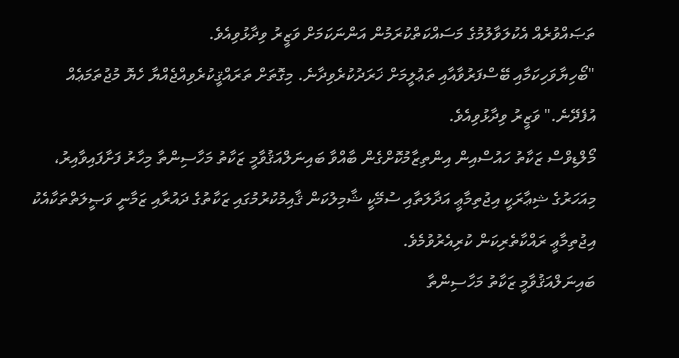ތަޞައްވުރެއް އެކުލަވާލުމުގެ މަސައްކަތްކުރަމުން އަންނަކަމަށް ވަޒީރު ވިދާޅުވިއެވެ.
"ބޯހިޔާވަހިކަމާއި ބޭސްފަރުވާއާއި ތަޢުލީމަށް ޚަރަދުކުރެވިދާނެ. މިގޮތަށް ތަރައްޤީކުރެވިއްޖެއްޔާ ހެޔޮ މުޖުތަމަޢެއް އުފެދޭނެ." ވަޒީރު ވިދާޅުވިއެވެ.
މޯލްޑިވްސް ޒަކާތު ހައުސްއިން އިންތިޒާމުކޮށްގެން ބާއްވާ ބައިނަލްއަޤުވާމީ ޒަކާތު މަހާސިންތާ މިހާރު ފަށާފައިވާއިރު، މިއަހަރުގެ ޝިޢާރަކީ އިޖުތިމާޢީ އަދާލަތާއި ސުމޭކީ ޝާމިލުކަން ޤާއިމުކުރުމުގައި ޒަކާތުގެ ދައުރާއި ޒަމާނީ ވަޞީލަތްތަކާއެކު އިޖުތިމާޢީ ރައްކާތެރިކަން ކުރިއެރުވުމެވެ.
ބައިނަލްއަޤުވާމީ ޒަކާތު މަހާސިންތާ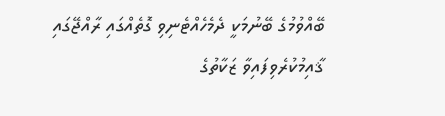ބޭއްވުމުގެ ބޭނުމަކީ ދެމެހެއްޓެނިވި ގޮތެއްގައި ރާއްޖޭގައި ޤާއިމުކުރެވިފައިވާ ޒަކާތުގެ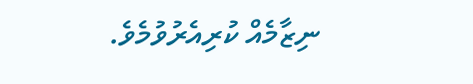ނިޒާމެއް ކުރިއެރުވުމެވެ.